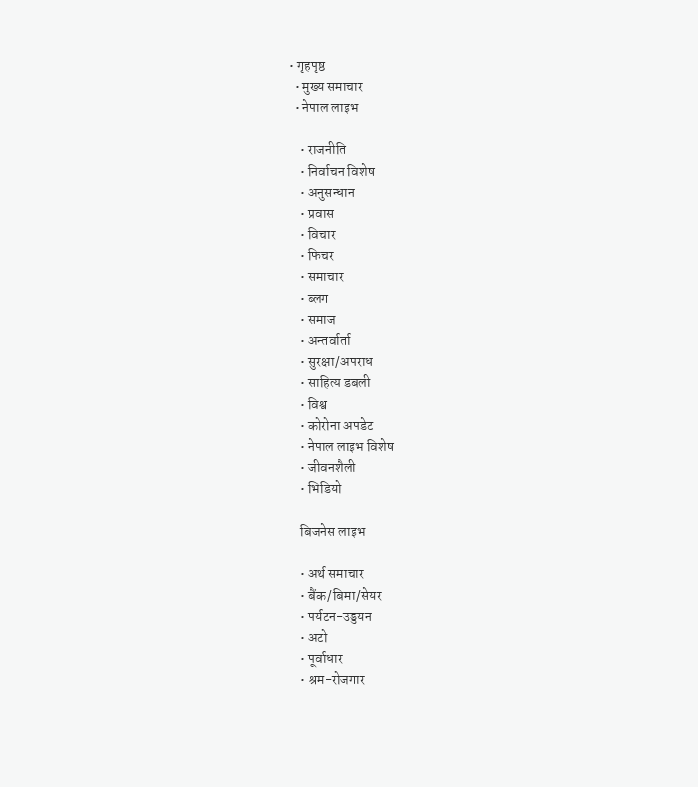• गृहपृष्ठ
  • मुख्य समाचार
  • नेपाल लाइभ

    • राजनीति
    • निर्वाचन विशेष
    • अनुसन्धान
    • प्रवास
    • विचार
    • फिचर
    • समाचार
    • ब्लग
    • समाज
    • अन्तर्वार्ता
    • सुरक्षा/अपराध
    • साहित्य डबली
    • विश्व
    • कोरोना अपडेट
    • नेपाल लाइभ विशेष
    • जीवनशैली
    • भिडियो

    बिजनेस लाइभ

    • अर्थ समाचार
    • बैंक/बिमा/सेयर
    • पर्यटन-उड्डयन
    • अटो
    • पूर्वाधार
    • श्रम-रोजगार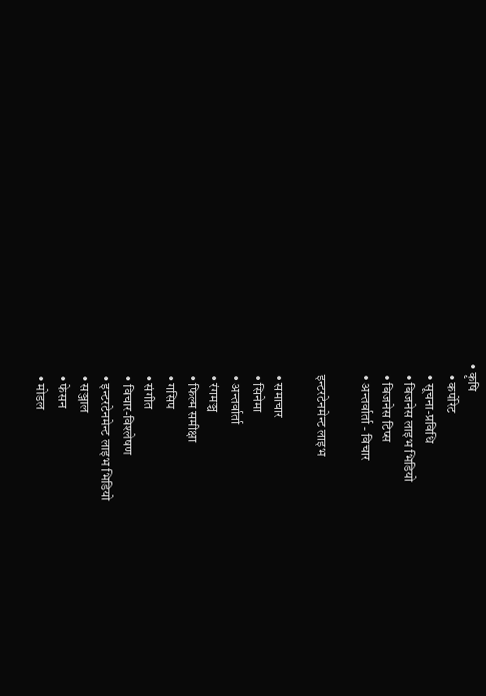• कृषि
    • कर्पोरेट
    • सूचना-प्रविधि
    • बिजनेस लाइभ भिडियो
    • बिजनेस टिप्स
    • अन्तर्वार्ता - विचार

    इन्टरटेनमेन्ट लाइभ

    • समाचार
    • सिनेमा
    • अन्तर्वार्ता
    • रंगमञ्च
    • फिल्म समीक्षा
    • गसिप
    • संगीत
    • विचार-विश्लेषण
    • इन्टरटेनमेन्ट लाइभ भिडियो
    • सञ्जाल
    • फेसन
    • मोडल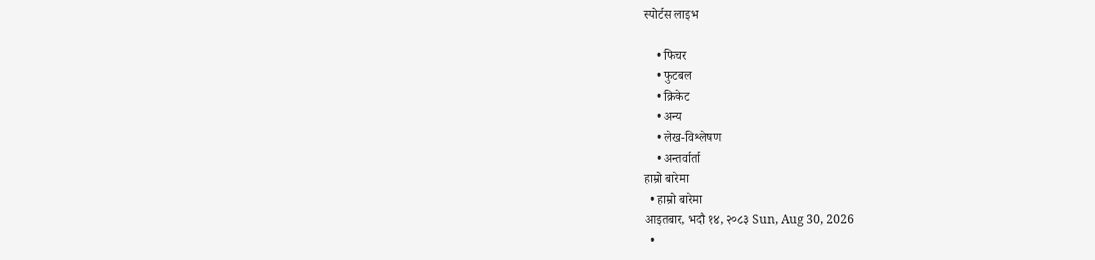स्पोर्टस लाइभ

    • फिचर
    • फुटबल
    • क्रिकेट
    • अन्य
    • लेख-विश्लेषण
    • अन्तर्वार्ता
हाम्रो बारेमा
  • हाम्रो बारेमा
आइतबार, भदौ १४, २०८३ Sun, Aug 30, 2026
  •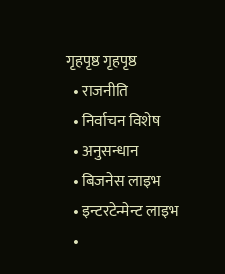गृहपृष्ठ गृहपृष्ठ
  • राजनीति
  • निर्वाचन विशेष
  • अनुसन्धान
  • बिजनेस लाइभ
  • इन्टरटेन्मेन्ट लाइभ
  •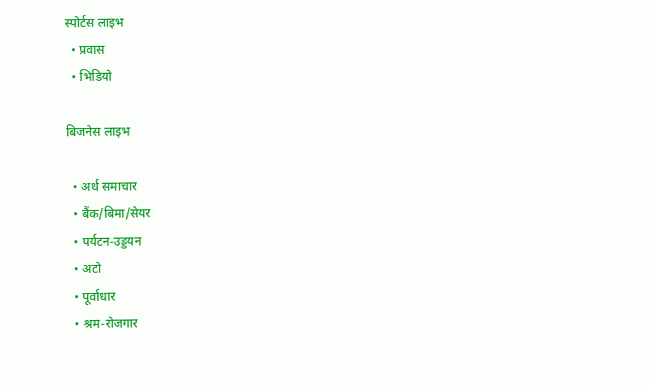स्पोर्टस लाइभ
  • प्रवास
  • भिडियो

बिजनेस लाइभ

  • अर्थ समाचार
  • बैंक/बिमा/सेयर
  • पर्यटन-उड्डयन
  • अटो
  • पूर्वाधार
  • श्रम-रोजगार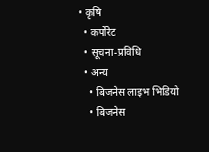• कृषि
  • कर्पोरेट
  • सूचना-प्रविधि
  • अन्य
    • बिजनेस लाइभ भिडियो
    • बिजनेस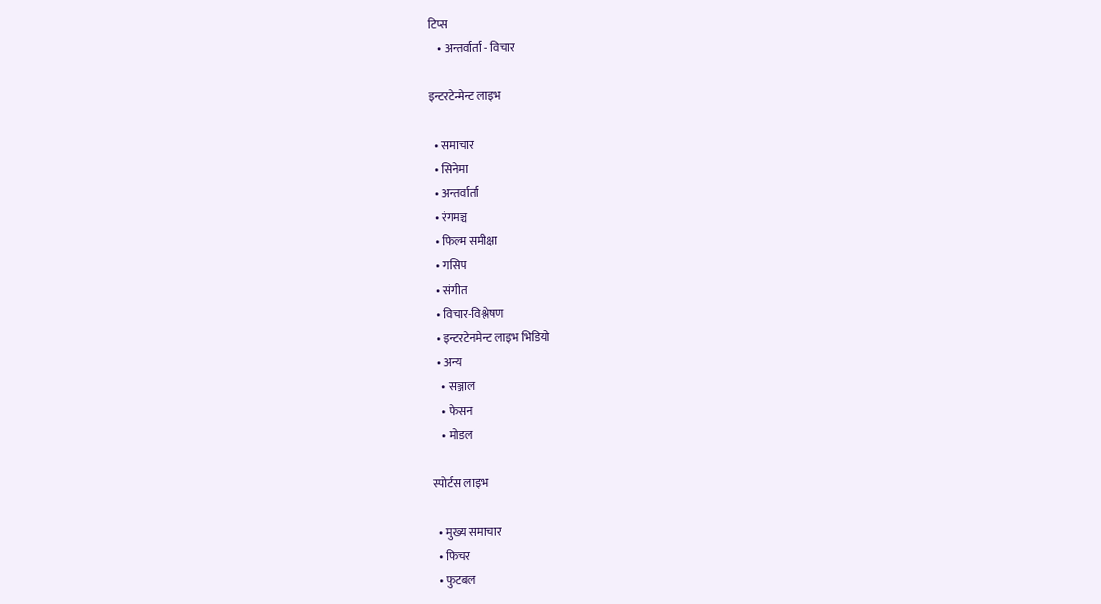टिप्स
    • अन्तर्वार्ता - विचार

इन्टरटेन्मेन्ट लाइभ

  • समाचार
  • सिनेमा
  • अन्तर्वार्ता
  • रंगमञ्च
  • फिल्म समीक्षा
  • गसिप
  • संगीत
  • विचार-विश्लेषण
  • इन्टरटेनमेन्ट लाइभ भिडियो
  • अन्य
    • सञ्जाल
    • फेसन
    • मोडल

स्पोर्टस लाइभ

  • मुख्य समाचार
  • फिचर
  • फुटबल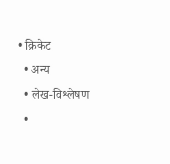• क्रिकेट
  • अन्य
  • लेख-विश्लेषण
  •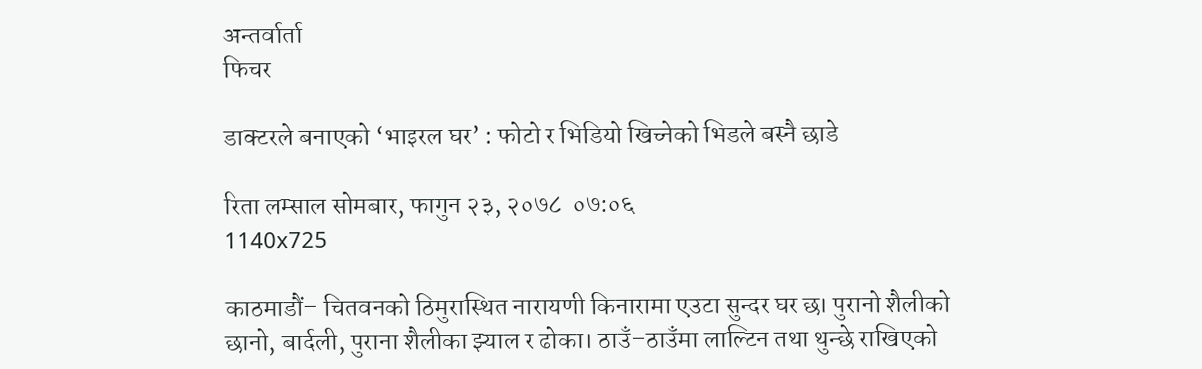अन्तर्वार्ता
फिचर

डाक्टरले बनाएको ‘भाइरल घर’ : फोटो र भिडियो खिच्नेको भिडले बस्नै छाडे

रिता लम्साल सोमबार, फागुन २३, २०७८  ०७:०६
1140x725

काठमाडौं– चितवनको ठिमुरास्थित नारायणी किनारामा एउटा सुन्दर घर छ। पुरानो शैलीको छानो, बार्दली, पुराना शैलीका झ्याल र ढोका। ठाउँ–ठाउँमा लाल्टिन तथा थुन्छे राखिएको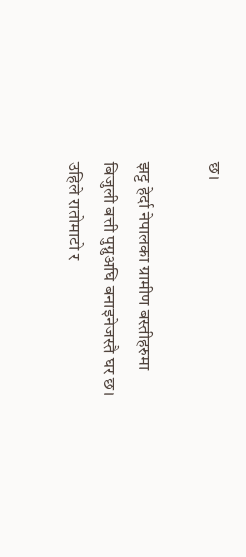छ।

झट्ट हेर्दा नेपालका ग्रामीण बस्तीहरुमा बिजुली बत्ती पुग्नुअघि बनाइनेजस्तै घर छ। उहिले रातोमाटो र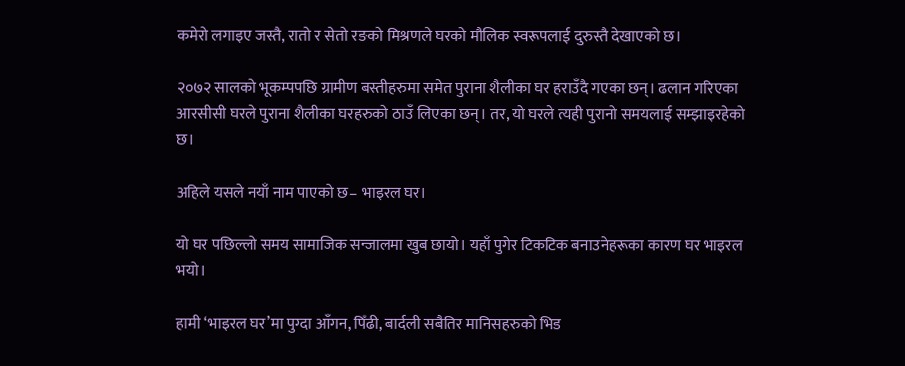कमेरो लगाइए जस्तै, रातो र सेतो रङको मिश्रणले घरको मौलिक स्वरूपलाई दुरुस्तै देखाएको छ।

२०७२ सालको भूकम्पपछि ग्रामीण बस्तीहरुमा समेत पुराना शैलीका घर हराउँदै गएका छन्। ढलान गरिएका आरसीसी घरले पुराना शैलीका घरहरुको ठाउँ लिएका छन्। तर, यो घरले त्यही पुरानो समयलाई सम्झाइरहेको छ।

अहिले यसले नयाँ नाम पाएको छ– भाइरल घर।

यो घर पछिल्लो समय सामाजिक सन्जालमा खुब छायो। यहाँ पुगेर टिकटिक बनाउनेहरूका कारण घर भाइरल भयो।

हामी ‘भाइरल घर’मा पुग्दा आँगन, पिँढी, बार्दली सबैतिर मानिसहरुको भिड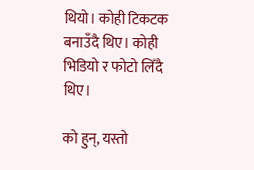थियो। कोही टिकटक बनाउँदै थिए। कोही भिडियो र फोटो लिँदै थिए।

को हुन्, यस्तो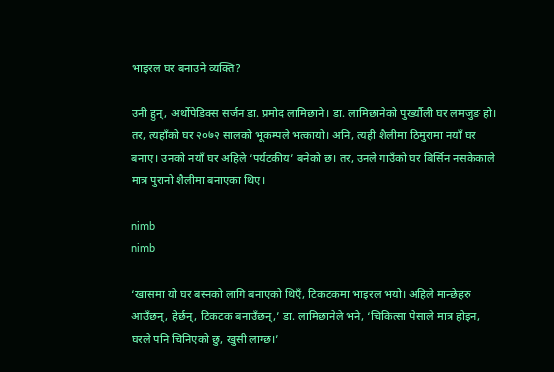भाइरल घर बनाउने व्यक्ति?

उनी हुन्, अर्थोपेडिक्स सर्जन डा. प्रमोद लामिछाने। डा. लामिछानेको पुर्ख्यौली घर लमजुङ हो। तर, त्यहाँको घर २०७२ सालको भूकम्पले भत्कायो। अनि, त्यही शैलीमा ठिमुरामा नयाँ घर बनाए। उनको नयाँ घर अहिले ‘पर्यटकीय’ बनेको छ। तर, उनले गाउँको घर बिर्सिन नसकेकाले मात्र पुरानो शैलीमा बनाएका थिए।

nimb
nimb

‘खासमा यो घर बस्नको लागि बनाएको थिएँ, टिकटकमा भाइरल भयो। अहिले मान्छेहरु आउँछन्, हेर्छन्, टिकटक बनाउँछन्,’ डा. लामिछानेले भने, ‘चिकित्सा पेसाले मात्र होइन, घरले पनि चिनिएको छु, खुसी लाग्छ।’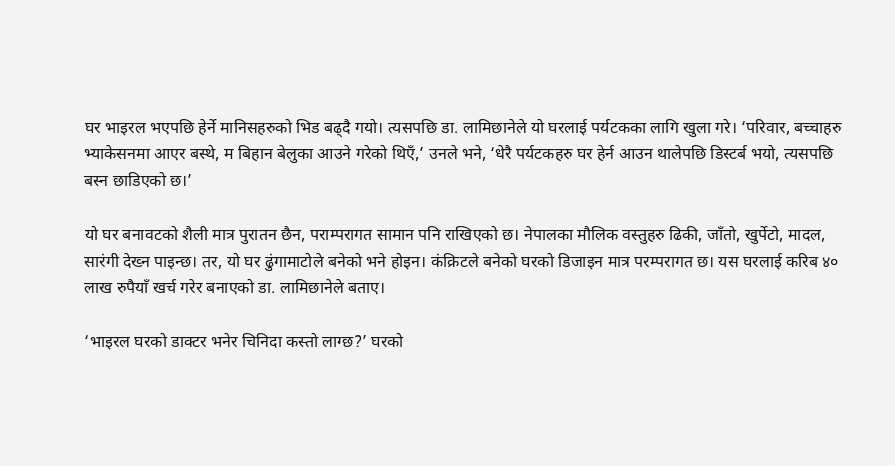घर भाइरल भएपछि हेर्ने मानिसहरुको भिड बढ्दै गयो। त्यसपछि डा. लामिछानेले यो घरलाई पर्यटकका लागि खुला गरे। ‘परिवार, बच्चाहरु भ्याकेसनमा आएर बस्थे, म बिहान बेलुका आउने गरेको थिएँ,’ उनले भने, ‘धेरै पर्यटकहरु घर हेर्न आउन थालेपछि डिस्टर्ब भयो, त्यसपछि बस्न छाडिएको छ।’

यो घर बनावटको शैली मात्र पुरातन छैन, पराम्परागत सामान पनि राखिएको छ। नेपालका मौलिक वस्तुहरु ढिकी, जाँतो, खुर्पेटो, मादल, सारंगी देख्न पाइन्छ। तर, यो घर ढुंगामाटोले बनेको भने होइन। कंक्रिटले बनेको घरको डिजाइन मात्र परम्परागत छ। यस घरलाई करिब ४० लाख रुपैयाँ खर्च गरेर बनाएको डा. लामिछानेले बताए।

‘भाइरल घरको डाक्टर भनेर चिनिदा कस्तो लाग्छ?’ घरको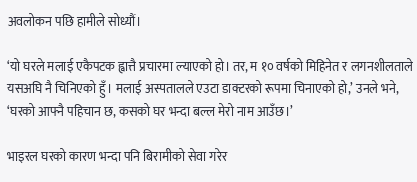अवलोकन पछि हामीले सोध्यौं।

‘यो घरले मलाई एकैपटक ह्वात्तै प्रचारमा ल्याएको हो। तर, म १० वर्षको मिहिनेत र लगनशीलताले यसअघि नै चिनिएको हुँ। मलाई अस्पतालले एउटा डाक्टरको रूपमा चिनाएको हो,’ उनले भने, ‘घरको आफ्नै पहिचान छ, कसको घर भन्दा बल्ल मेरो नाम आउँछ।’

भाइरल घरको कारण भन्दा पनि बिरामीको सेवा गरेर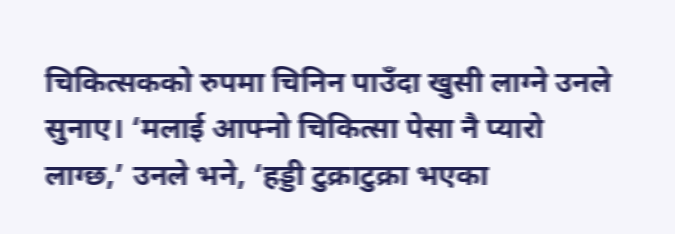चिकित्सकको रुपमा चिनिन पाउँदा खुसी लाग्ने उनले सुनाए। ‘मलाई आफ्नो चिकित्सा पेसा नै प्यारो लाग्छ,’ उनले भने, ‘हड्डी टुक्राटुक्रा भएका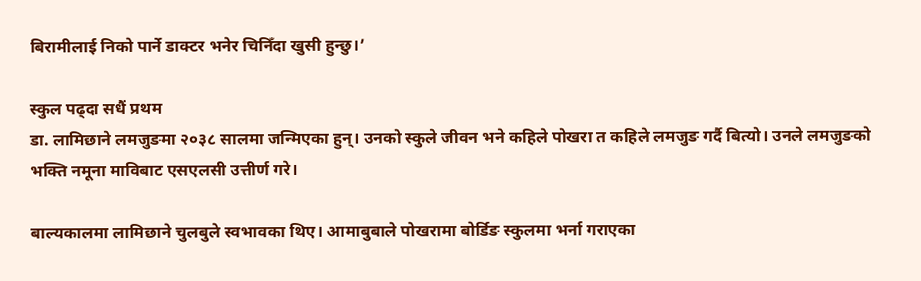बिरामीलाई निको पार्ने डाक्टर भनेर चिनिँदा खुसी हुन्छु।’

स्कुल पढ्दा सधैं प्रथम
डा. लामिछाने लमजुङमा २०३८ सालमा जन्मिएका हुन्। उनको स्कुले जीवन भने कहिले पोखरा त कहिले लमजुङ गर्दै बित्यो। उनले लमजुङको भक्ति नमूना माविबाट एसएलसी उत्तीर्ण गरे।

बाल्यकालमा लामिछाने चुलबुले स्वभावका थिए। आमाबुबाले पोखरामा बोर्डिङ स्कुलमा भर्ना गराएका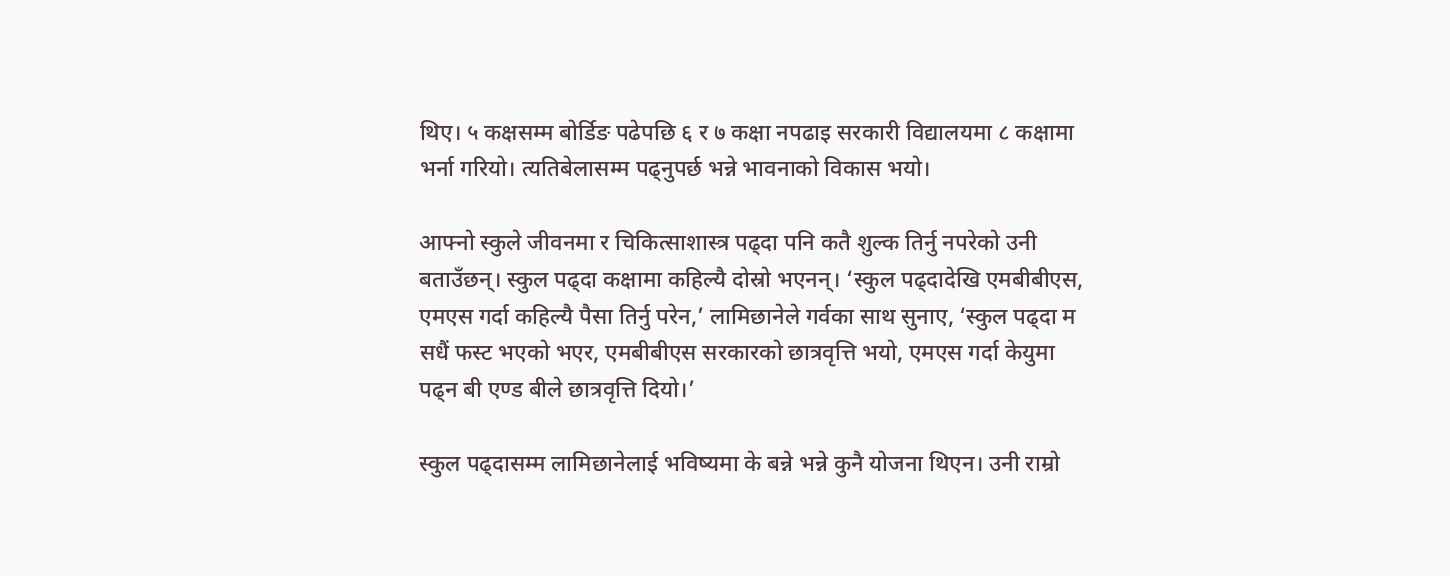थिए। ५ कक्षसम्म बोर्डिङ पढेपछि ६ र ७ कक्षा नपढाइ सरकारी विद्यालयमा ८ कक्षामा भर्ना गरियो। त्यतिबेलासम्म पढ्नुपर्छ भन्ने भावनाको विकास भयो।

आफ्नो स्कुले जीवनमा र चिकित्साशास्त्र पढ्दा पनि कतै शुल्क तिर्नु नपरेको उनी बताउँछन्। स्कुल पढ्दा कक्षामा कहिल्यै दोस्रो भएनन्। ‘स्कुल पढ्दादेखि एमबीबीएस, एमएस गर्दा कहिल्यै पैसा तिर्नु परेन,’ लामिछानेले गर्वका साथ सुनाए, ‘स्कुल पढ्दा म सधैं फस्ट भएको भएर, एमबीबीएस सरकारको छात्रवृत्ति भयो, एमएस गर्दा केयुमा पढ्न बी एण्ड बीले छात्रवृत्ति दियो।’

स्कुल पढ्दासम्म लामिछानेलाई भविष्यमा के बन्ने भन्ने कुनै योजना थिएन। उनी राम्रो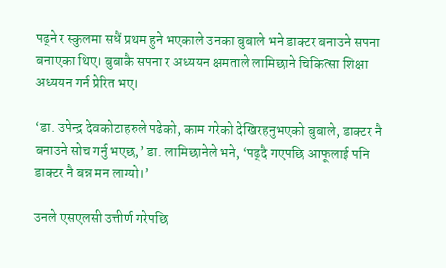पढ्ने र स्कुलमा सधैं प्रथम हुने भएकाले उनका बुबाले भने डाक्टर बनाउने सपना बनाएका थिए। बुबाकै सपना र अध्ययन क्षमताले लामिछाने चिकित्सा शिक्षा अध्ययन गर्न प्रेरित भए।

‘डा. उपेन्द्र देवकोटाहरुले पढेको, काम गरेको देखिरहनुभएको बुबाले, डाक्टर नै बनाउने सोच गर्नु भएछ,’ डा. लामिछानेले भने, ‘पढ्दै गएपछि आफूलाई पनि डाक्टर नै बन्न मन लाग्यो।’

उनले एसएलसी उत्तीर्ण गरेपछि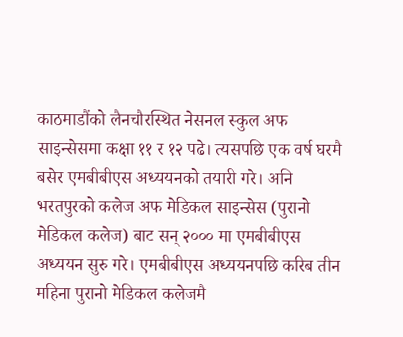काठमाडौंको लैनचौरस्थित नेसनल स्कुल अफ साइन्सेसमा कक्षा ११ र १२ पढे। त्यसपछि एक वर्ष घरमै बसेर एमबीबीएस अध्ययनको तयारी गरे। अनि भरतपुरको कलेज अफ मेडिकल साइन्सेस (पुरानो मेडिकल कलेज) बाट सन् २००० मा एमबीबीएस अध्ययन सुरु गरे। एमबीबीएस अध्ययनपछि करिब तीन महिना पुरानो मेडिकल कलेजमै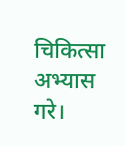चिकित्सा अभ्यास गरे।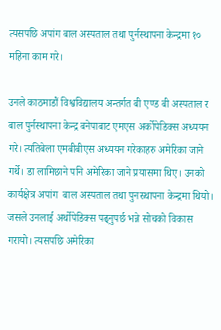त्यसपछि अपांग बाल अस्पताल तथा पुर्नस्थापना केन्द्रमा १० महिना काम गरे।

उनले काठमाडौं विश्वविद्यालय अन्तर्गत बी एण्ड बी अस्पताल र बाल पुर्नस्थापना केन्द्र बनेपाबाट एमएस अर्कोपेडिक्स अध्ययन गरे। त्यतिबेला एमबीबीएस अध्ययन गरेकाहरु अमेरिका जाने गर्थे। डा लामिछाने पनि अमेरिका जाने प्रयासमा थिए। उनको कार्यक्षेत्र अपांग  बाल अस्पताल तथा पुनस्र्थापना केन्द्रमा थियो। जसले उनलाई अर्थोपेडिक्स पढ्नुपर्छ भन्ने सोचको विकास गरायो। त्यसपछि अमेरिका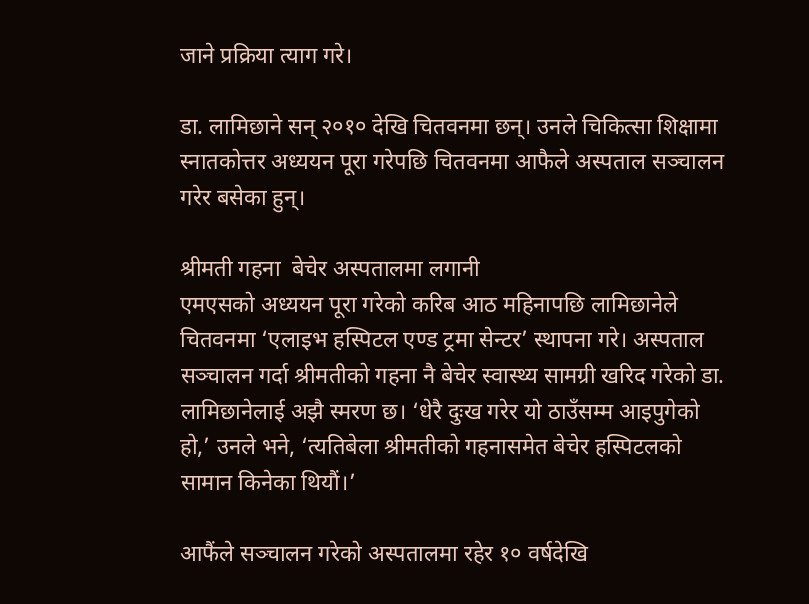जाने प्रक्रिया त्याग गरे।

डा. लामिछाने सन् २०१० देखि चितवनमा छन्। उनले चिकित्सा शिक्षामा स्नातकोत्तर अध्ययन पूरा गरेपछि चितवनमा आफैले अस्पताल सञ्चालन गरेर बसेका हुन्।

श्रीमती गहना  बेचेर अस्पतालमा लगानी
एमएसको अध्ययन पूरा गरेको करिब आठ महिनापछि लामिछानेले चितवनमा ‘एलाइभ हस्पिटल एण्ड ट्रमा सेन्टर’ स्थापना गरे। अस्पताल सञ्चालन गर्दा श्रीमतीको गहना नै बेचेर स्वास्थ्य सामग्री खरिद गरेको डा. लामिछानेलाई अझै स्मरण छ। ‘धेरै दुःख गरेर यो ठाउँसम्म आइपुगेको हो,’ उनले भने, ‘त्यतिबेला श्रीमतीको गहनासमेत बेचेर हस्पिटलको सामान किनेका थियौं।’

आफैंले सञ्चालन गरेको अस्पतालमा रहेर १० वर्षदेखि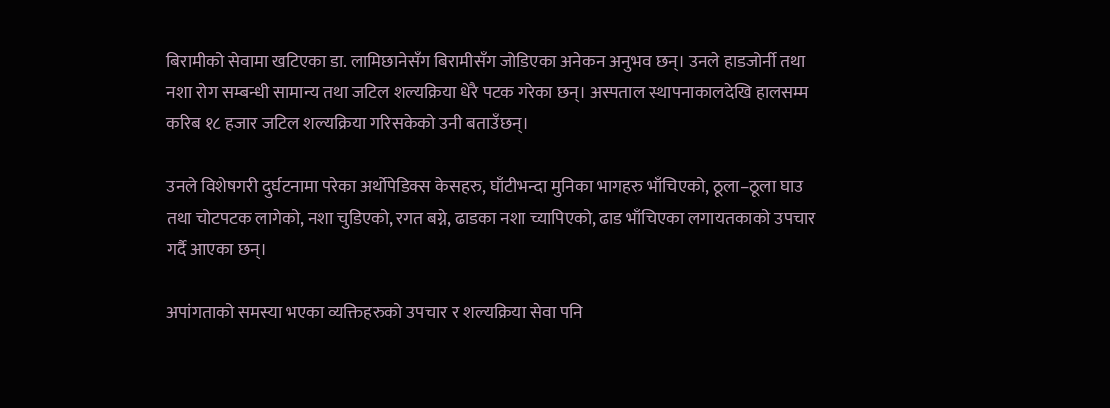बिरामीको सेवामा खटिएका डा. लामिछानेसँग बिरामीसँग जोडिएका अनेकन अनुभव छन्। उनले हाडजोर्नी तथा नशा रोग सम्बन्धी सामान्य तथा जटिल शल्यक्रिया धेरै पटक गरेका छन्। अस्पताल स्थापनाकालदेखि हालसम्म करिब १८ हजार जटिल शल्यक्रिया गरिसकेको उनी बताउँछन्।

उनले विशेषगरी दुर्घटनामा परेका अर्थोपेडिक्स केसहरु, घाँटीभन्दा मुनिका भागहरु भाँचिएको, ठूला–ठूला घाउ तथा चोटपटक लागेको, नशा चुडिएको, रगत बग्ने, ढाडका नशा च्यापिएको, ढाड भाँचिएका लगायतकाको उपचार गर्दै आएका छन्।

अपांगताको समस्या भएका व्यक्तिहरुको उपचार र शल्यक्रिया सेवा पनि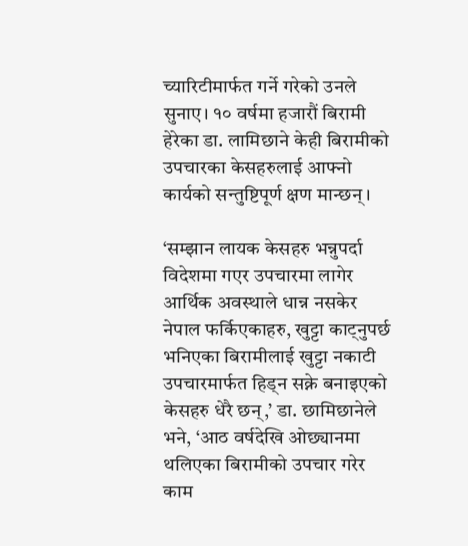च्यारिटीमार्फत गर्ने गरेको उनले सुनाए। १० वर्षमा हजारौं बिरामी हेरेका डा. लामिछाने केही बिरामीको उपचारका केसहरुलाई आफ्नो कार्यको सन्तुष्टिपूर्ण क्षण मान्छन्।

‘सम्झान लायक केसहरु भन्नुपर्दा विदेशमा गएर उपचारमा लागेर आर्थिक अवस्थाले धान्न नसकेर नेपाल फर्किएकाहरु, खुट्टा काट्नुपर्छ भनिएका बिरामीलाई खुट्टा नकाटी उपचारमार्फत हिड्न सक्ने बनाइएको केसहरु धेरै छन्,’ डा. छामिछानेले भने, ‘आठ वर्षदेखि ओछ्यानमा थलिएका बिरामीको उपचार गरेर काम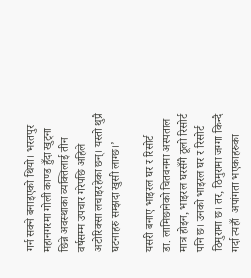गर्न सक्ने बनाइएको थियो। भरतपुर महानगरमा गोली काण्ड हुँदा खुट्ना छिन्ने अवस्थाका व्यक्तिलाई तीन वर्षसम्म उपचार गरेपछि अहिले अटोरिक्सा लचाइरहेका छन्। यस्तो थुप्रै घटनाहरु सम्झदा खुसी लाग्छ।’

यसरी बनाए भाइरल घर र रिसोर्ट
डा. लामिछानेको चितवनमा अस्पताल मात्र होइन, भाइरल घरसँगै ठूलो रिसोर्ट पनि छ। उनको भाइरल घर र रिसोर्ट ठिमुरामा छ। तर, ठिमुरामा जग्गा किन्दै गर्दा त्यहाँ  अपांगता भएकाहरुका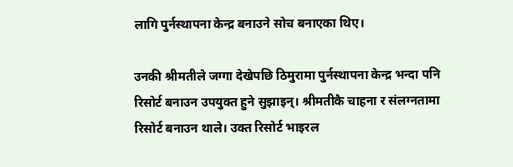लागि पुर्नस्थापना केन्द्र बनाउने सोच बनाएका थिए।

उनकी श्रीमतीले जग्गा देखेपछि ठिमुरामा पुर्नस्थापना केन्द्र भन्दा पनि रिसोर्ट बनाउन उपयुक्त हुने सुझाइन्। श्रीमतीकै चाहना र संलग्नतामा रिसोर्ट बनाउन थाले। उक्त रिसोर्ट भाइरल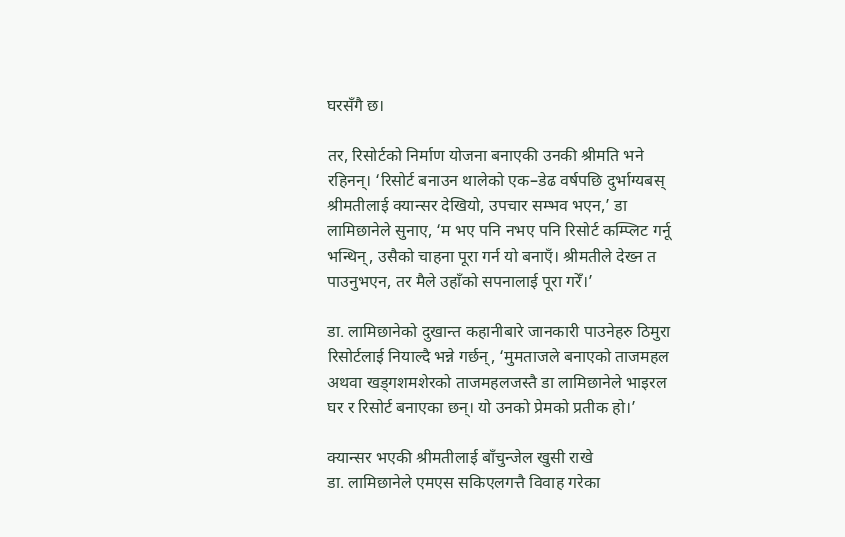घरसँगै छ।

तर, रिसोर्टको निर्माण योजना बनाएकी उनकी श्रीमति भने रहिनन्। ‘रिसोर्ट बनाउन थालेको एक–डेढ वर्षपछि दुर्भाग्यबस् श्रीमतीलाई क्यान्सर देखियो, उपचार सम्भव भएन,’ डा लामिछानेले सुनाए, ‘म भए पनि नभए पनि रिसोर्ट कम्प्लिट गर्नू भन्थिन्, उसैको चाहना पूरा गर्न यो बनाएँ। श्रीमतीले देख्न त पाउनुभएन, तर मैले उहाँको सपनालाई पूरा गरेँ।’

डा. लामिछानेको दुखान्त कहानीबारे जानकारी पाउनेहरु ठिमुरा रिसोर्टलाई नियाल्दै भन्ने गर्छन्, ‘मुमताजले बनाएको ताजमहल अथवा खड्गशमशेरको ताजमहलजस्तै डा लामिछानेले भाइरल घर र रिसोर्ट बनाएका छन्। यो उनको प्रेमको प्रतीक हो।’

क्यान्सर भएकी श्रीमतीलाई बाँचुन्जेल खुसी राखे
डा. लामिछानेले एमएस सकिएलगत्तै विवाह गरेका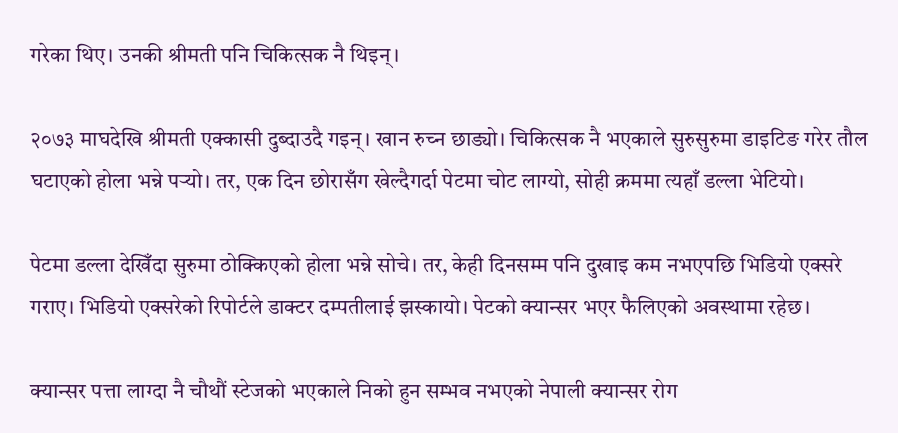गरेका थिए। उनकी श्रीमती पनि चिकित्सक नै थिइन्।

२०७३ माघदेखि श्रीमती एक्कासी दुब्दाउदै गइन्। खान रुच्न छाड्यो। चिकित्सक नै भएकाले सुरुसुरुमा डाइटिङ गरेर तौल घटाएको होला भन्ने पर्‍यो। तर, एक दिन छोरासँग खेल्दैगर्दा पेटमा चोट लाग्यो, सोही क्रममा त्यहाँ डल्ला भेटियो।

पेटमा डल्ला देखिँदा सुरुमा ठोक्किएको होला भन्ने सोचे। तर, केही दिनसम्म पनि दुखाइ कम नभएपछि भिडियो एक्सरे गराए। भिडियो एक्सरेको रिपोर्टले डाक्टर दम्पतीलाई झस्कायो। पेटको क्यान्सर भएर फैलिएको अवस्थामा रहेछ।

क्यान्सर पत्ता लाग्दा नै चौथौं स्टेजको भएकाले निको हुन सम्भव नभएको नेपाली क्यान्सर रोग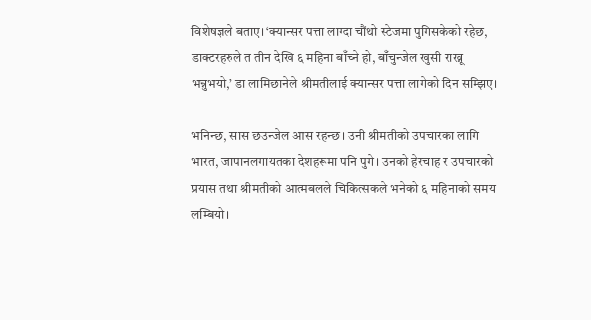विशेषज्ञले बताए। ‘क्यान्सर पत्ता लाग्दा चौंथो स्टेजमा पुगिसकेको रहेछ, डाक्टरहरुले त तीन देखि ६ महिना बाँच्ने हो, बाँचुन्जेल खुसी राख्नू भन्नुभयो,’ डा लामिछानेले श्रीमतीलाई क्यान्सर पत्ता लागेको दिन सम्झिए।

भनिन्छ, सास छउन्जेल आस रहन्छ। उनी श्रीमतीको उपचारका लागि भारत, जापानलगायतका देशहरूमा पनि पुगे। उनको हेरचाह र उपचारको प्रयास तथा श्रीमतीको आत्मबलले चिकित्सकले भनेको ६ महिनाको समय लम्बियो।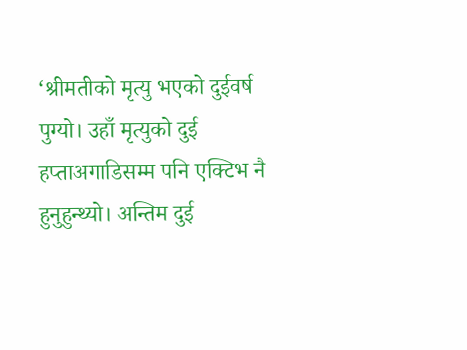‘श्रीमतीको मृत्यु भएको दुईवर्ष पुग्यो। उहाँ मृत्युको दुई हप्ताअगाडिसम्म पनि एक्टिभ नै हुनुहुन्थ्यो। अन्तिम दुई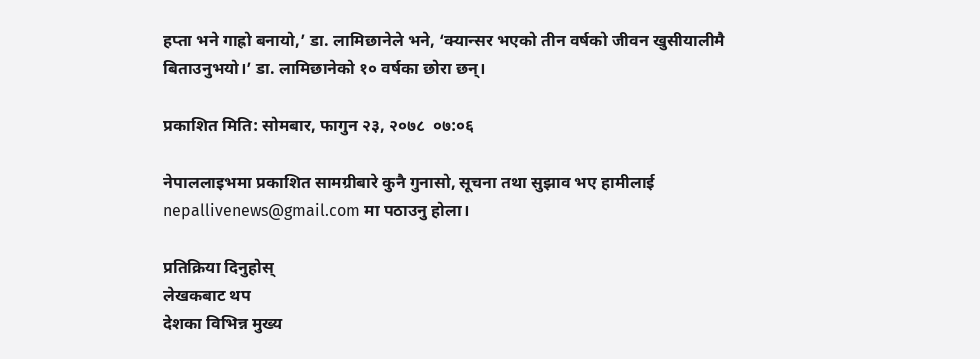हप्ता भने गाह्रो बनायो,’ डा. लामिछानेले भने, ‘क्यान्सर भएको तीन वर्षको जीवन खुसीयालीमै बिताउनुभयो।’ डा. लामिछानेको १० वर्षका छोरा छन्।

प्रकाशित मिति: सोमबार, फागुन २३, २०७८  ०७:०६

नेपाललाइभमा प्रकाशित सामग्रीबारे कुनै गुनासो, सूचना तथा सुझाव भए हामीलाई nepallivenews@gmail.com मा पठाउनु होला।

प्रतिक्रिया दिनुहोस्
लेखकबाट थप
देशका विभिन्न मुख्य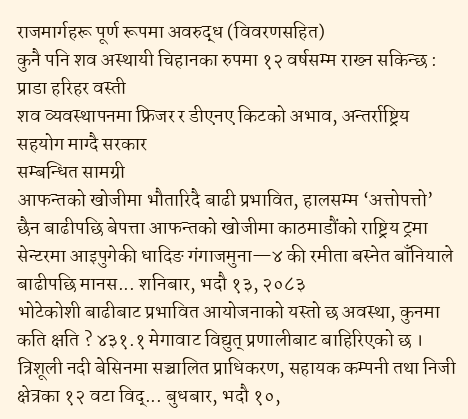राजमार्गहरू पूर्ण रूपमा अवरुद्ध (विवरणसहित)
कुनै पनि शव अस्थायी चिहानका रुपमा १२ वर्षसम्म राख्न सकिन्छ : प्राडा हरिहर वस्ती
शव व्यवस्थापनमा फ्रिजर र डीएनए किटको अभाव, अन्तर्राष्ट्रिय सहयोग माग्दै सरकार
सम्बन्धित सामग्री
आफन्तको खोजीमा भौतारिदै बाढी प्रभावित, हालसम्म ‘अत्तोपत्तो’ छैन बाढीपछि बेपत्ता आफन्तको खोजीमा काठमाडौंको राष्ट्रिय ट्रमा सेन्टरमा आइपुगेकी धादिङ गंगाजमुना—४ की रमीता बस्नेत बाँनियाले बाढीपछि मानस... शनिबार, भदौ १३, २०८३
भोटेकोशी बाढीबाट प्रभावित आयोजनाको यस्तो छ अवस्था, कुनमा कति क्षति ? ४३१.१ मेगावाट विद्युत् प्रणालीबाट बाहिरिएको छ । त्रिशूली नदी बेसिनमा सञ्चालित प्राधिकरण, सहायक कम्पनी तथा निजी क्षेत्रका १२ वटा विद्... बुधबार, भदौ १०,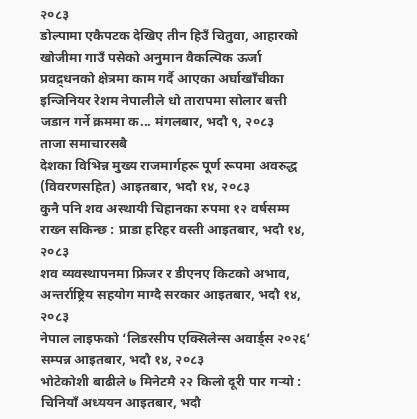२०८३
डोल्पामा एकैपटक देखिए तीन हिउँ चितुवा, आहारको खोजीमा गाउँ पसेको अनुमान वैकल्पिक ऊर्जा प्रवद्र्धनको क्षेत्रमा काम गर्दै आएका अर्घाखाँचीका इन्जिनियर रेशम नेपालीले धो तारापमा सोलार बत्ती जडान गर्ने क्रममा क... मंगलबार, भदौ ९, २०८३
ताजा समाचारसबै
देशका विभिन्न मुख्य राजमार्गहरू पूर्ण रूपमा अवरुद्ध (विवरणसहित) आइतबार, भदौ १४, २०८३
कुनै पनि शव अस्थायी चिहानका रुपमा १२ वर्षसम्म राख्न सकिन्छ : प्राडा हरिहर वस्ती आइतबार, भदौ १४, २०८३
शव व्यवस्थापनमा फ्रिजर र डीएनए किटको अभाव, अन्तर्राष्ट्रिय सहयोग माग्दै सरकार आइतबार, भदौ १४, २०८३
नेपाल लाइफको ‘लिडरसीप एक्सिलेन्स अवार्ड्स २०२६’ सम्पन्न आइतबार, भदौ १४, २०८३
भोटेकोशी बाढीले ७ मिनेटमै २२ किलो दूरी पार गर्‍यो : चिनियाँ अध्ययन आइतबार, भदौ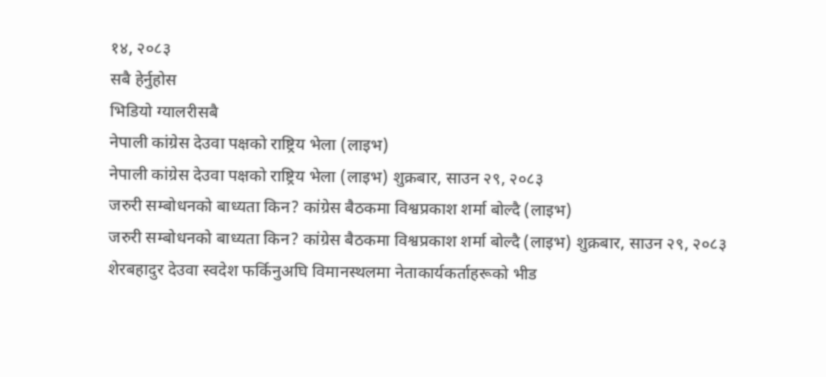१४, २०८३
सबै हेर्नुहोस
भिडियो ग्यालरीसबै
नेपाली कांग्रेस देउवा पक्षको राष्ट्रिय भेला (लाइभ)
नेपाली कांग्रेस देउवा पक्षको राष्ट्रिय भेला (लाइभ) शुक्रबार, साउन २९, २०८३
जरुरी सम्बोधनको बाध्यता किन? कांग्रेस बैठकमा विश्वप्रकाश शर्मा बोल्दै (लाइभ)
जरुरी सम्बोधनको बाध्यता किन? कांग्रेस बैठकमा विश्वप्रकाश शर्मा बोल्दै (लाइभ) शुक्रबार, साउन २९, २०८३
शेरबहादुर देउवा स्वदेश फर्किनुअघि विमानस्थलमा नेताकार्यकर्ताहरूको भीड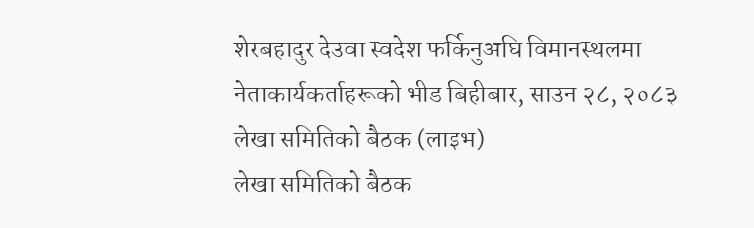शेरबहादुर देउवा स्वदेश फर्किनुअघि विमानस्थलमा नेताकार्यकर्ताहरूको भीड बिहीबार, साउन २८, २०८३
लेखा समितिको बैठक (लाइभ)
लेखा समितिको बैठक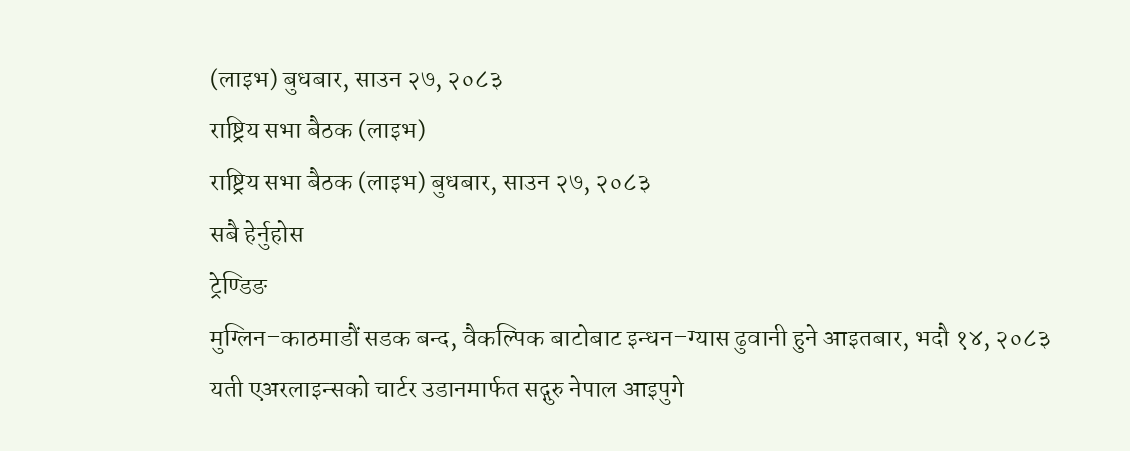(लाइभ) बुधबार, साउन २७, २०८३
राष्ट्रिय सभा बैठक (लाइभ)
राष्ट्रिय सभा बैठक (लाइभ) बुधबार, साउन २७, २०८३
सबै हेर्नुहोस
ट्रेण्डिङ
मुग्लिन–काठमाडौं सडक बन्द, वैकल्पिक बाटोबाट इन्धन–ग्यास ढुवानी हुने आइतबार, भदौ १४, २०८३
यती एअरलाइन्सको चार्टर उडानमार्फत सद्गुरु नेपाल आइपुगे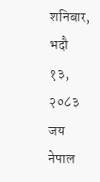शनिबार, भदौ १३, २०८३
जय नेपाल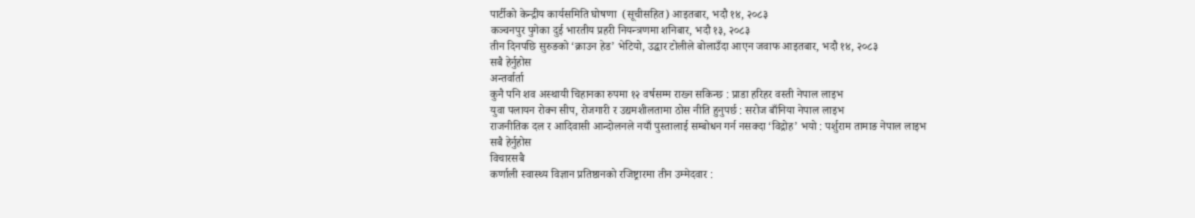पार्टीको केन्द्रीय कार्यसमिति घोषणा  (सूचीसहित) आइतबार, भदौ १४, २०८३
कञ्चनपुर पुगेका दुई भारतीय प्रहरी नियन्त्रणमा शनिबार, भदौ १३, २०८३
तीन दिनपछि सुरुङको ‘क्राउन हेड’ भेटियो, उद्धार टोलीले बोलाउँदा आएन जवाफ आइतबार, भदौ १४, २०८३
सबै हेर्नुहोस
अन्तर्वार्ता
कुनै पनि शव अस्थायी चिहानका रुपमा १२ वर्षसम्म राख्न सकिन्छ : प्राडा हरिहर वस्ती नेपाल लाइभ
युवा पलायन रोक्न सीप, रोजगारी र उद्यमशीलतामा ठोस नीति हुनुपर्छ : सरोज बाँनिया नेपाल लाइभ
राजनीतिक दल र आदिवासी आन्दोलनले नयाँ पुस्तालाई सम्बोधन गर्न नसक्दा ‘विद्रोह’ भयो : पर्शुराम तामाङ नेपाल लाइभ
सबै हेर्नुहोस
विचारसबै
कर्णाली स्वास्थ्य विज्ञान प्रतिष्ठानको रजिष्ट्रारमा तीन उम्मेदवार :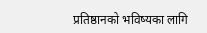प्रतिष्ठानको भविष्यका लागि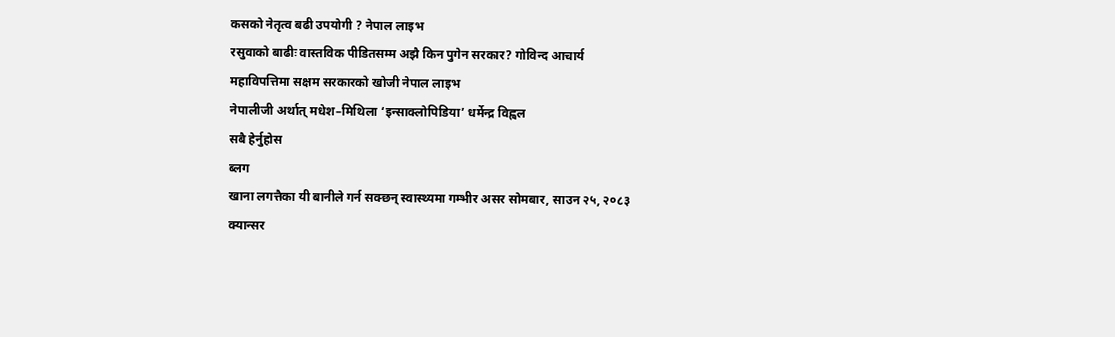कसको नेतृत्व बढी उपयोगी ? नेपाल लाइभ
रसुवाको बाढीः वास्तविक पीडितसम्म अझै किन पुगेन सरकार? गोविन्द आचार्य
महाविपत्तिमा सक्षम सरकारको खोजी नेपाल लाइभ
नेपालीजी अर्थात् मधेश–मिथिला ‘इन्साक्लोपिडिया’ धर्मेन्द्र विह्वल
सबै हेर्नुहोस
ब्लग
खाना लगत्तैका यी बानीले गर्न सक्छन् स्वास्थ्यमा गम्भीर असर सोमबार, साउन २५, २०८३
क्यान्सर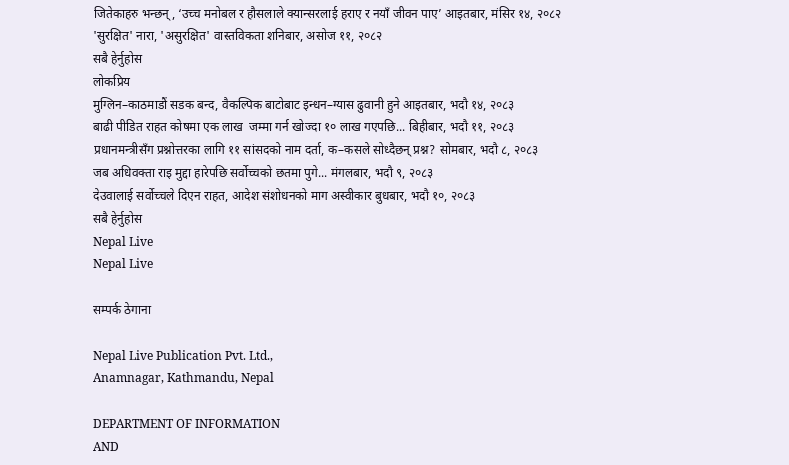जितेकाहरु भन्छन्, ‘उच्च मनोबल र हौसलाले क्यान्सरलाई हराए र नयाँ जीवन पाए’ आइतबार, मंसिर १४, २०८२
'सुरक्षित' नारा, 'असुरक्षित' वास्तविकता शनिबार, असोज ११, २०८२
सबै हेर्नुहोस
लोकप्रिय
मुग्लिन–काठमाडौं सडक बन्द, वैकल्पिक बाटोबाट इन्धन–ग्यास ढुवानी हुने आइतबार, भदौ १४, २०८३
बाढी पीडित राहत कोषमा एक लाख  जम्मा गर्न खोज्दा १० लाख गएपछि... बिहीबार, भदौ ११, २०८३
प्रधानमन्त्रीसँग प्रश्नोत्तरका लागि ११ सांसदको नाम दर्ता, क–कसले सोध्दैछन् प्रश्न? सोमबार, भदौ ८, २०८३
जब अधिवक्ता राइ मुद्दा हारेपछि सर्वोच्चको छतमा पुगे... मंगलबार, भदौ ९, २०८३
देउवालाई सर्वोच्चले दिएन राहत, आदेश संशोधनको माग अस्वीकार बुधबार, भदौ १०, २०८३
सबै हेर्नुहोस
Nepal Live
Nepal Live

सम्पर्क ठेगाना

Nepal Live Publication Pvt. Ltd.,
Anamnagar, Kathmandu, Nepal

DEPARTMENT OF INFORMATION
AND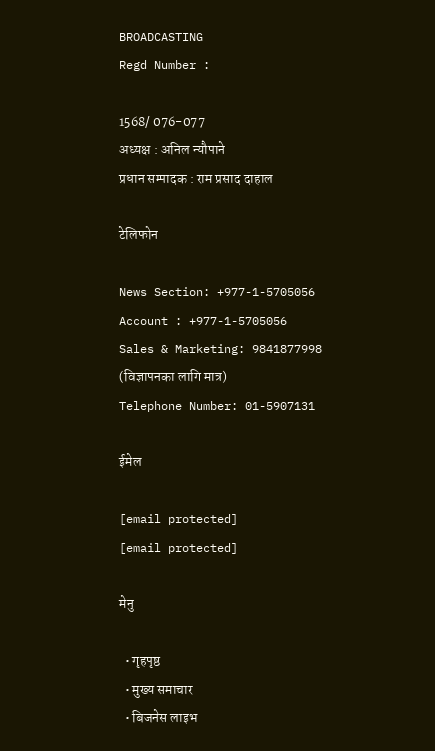BROADCASTING
Regd Number :

1568/ 076-077
अध्यक्ष : अनिल न्यौपाने
प्रधान सम्पादक : राम प्रसाद दाहाल

टेलिफोन

News Section: +977-1-5705056
Account : +977-1-5705056
Sales & Marketing: 9841877998 (विज्ञापनका लागि मात्र)
Telephone Number: 01-5907131

ईमेल

[email protected]
[email protected]

मेनु

  • गृहपृष्ठ
  • मुख्य समाचार
  • बिजनेस लाइभ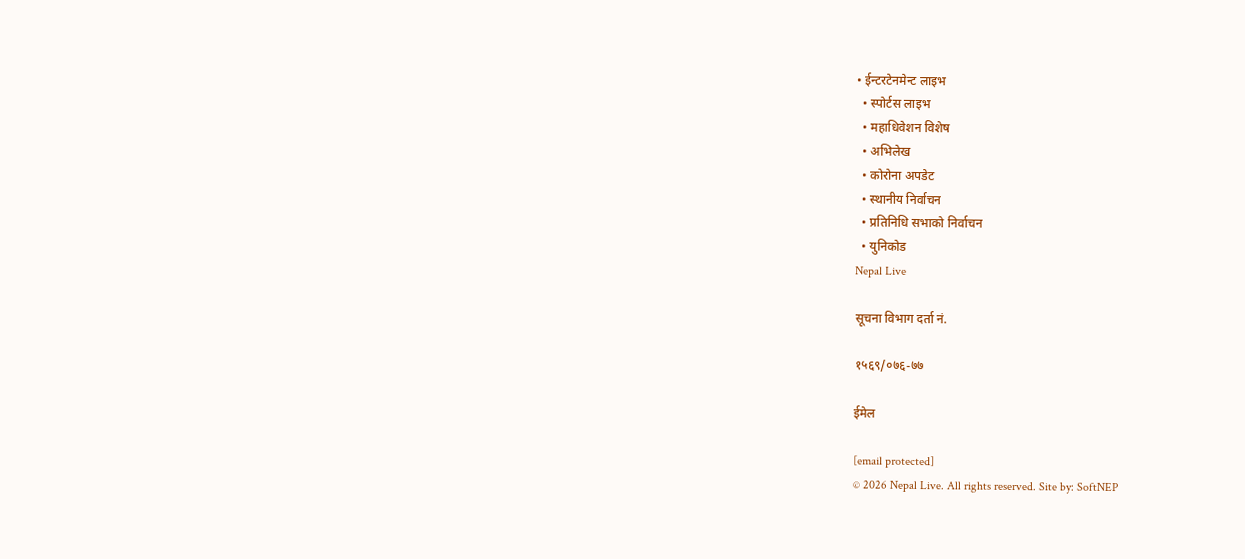• ईन्टरटेनमेन्ट लाइभ
  • स्पोर्टस लाइभ
  • महाधिवेशन विशेष
  • अभिलेख
  • कोरोना अपडेट
  • स्थानीय निर्वाचन
  • प्रतिनिधि सभाको निर्वाचन
  • युनिकोड
Nepal Live

सूचना विभाग दर्ता नं.

१५६९/०७६-७७

ईमेल

[email protected]
© 2026 Nepal Live. All rights reserved. Site by: SoftNEP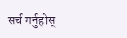सर्च गर्नुहोस्